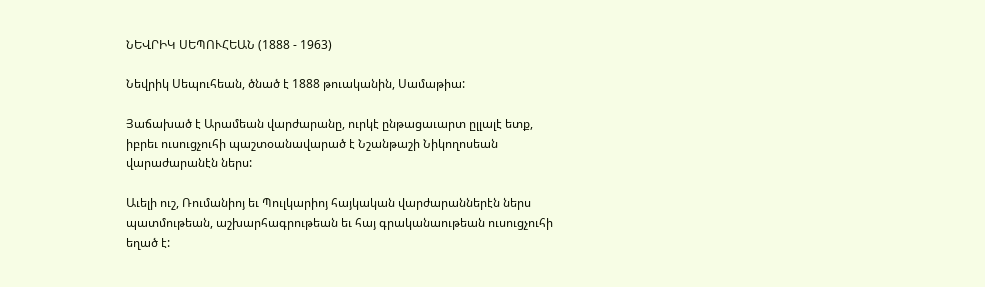ՆԵՎՐԻԿ ՍԵՊՈՒՀԵԱՆ (1888 - 1963)

Նեվրիկ Սեպուհեան, ծնած է 1888 թուականին, Սամաթիա:

Յաճախած է Արամեան վարժարանը, ուրկէ ընթացաւարտ ըլլալէ ետք, իբրեւ ուսուցչուհի պաշտօանավարած է Նշանթաշի Նիկողոսեան վարաժարանէն ներս:

Աւելի ուշ, Ռումանիոյ եւ Պուլկարիոյ հայկական վարժարաններէն ներս պատմութեան, աշխարհագրութեան եւ հայ գրականաութեան ուսուցչուհի եղած է: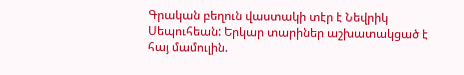Գրական բեղուն վաստակի տէր է Նեվրիկ Սեպուհեան: Երկար տարիներ աշխատակցած է հայ մամուլին.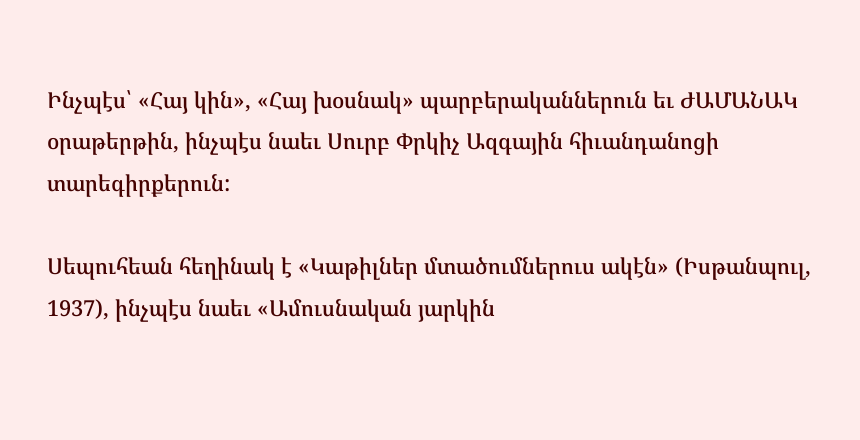Ինչպէս՝ «Հայ կին», «Հայ խօսնակ» պարբերականներուն եւ ԺԱՄԱՆԱԿ օրաթերթին, ինչպէս նաեւ Սուրբ Փրկիչ Ազգային հիւանդանոցի տարեգիրքերուն:

Սեպուհեան հեղինակ է «Կաթիլներ մտածումներուս ակէն» (Իսթանպուլ, 1937), ինչպէս նաեւ «Ամուսնական յարկին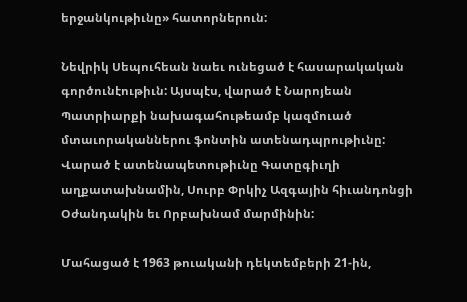երջանկութիւնը» հատորներուն:

Նեվրիկ Սեպուհեան նաեւ ունեցած է հասարակական գործունէութիւն: Այսպէս, վարած է Նարոյեան Պատրիարքի նախագահութեամբ կազմուած մտաւորականներու ֆոնտին ատենադպրութիւնը: Վարած է ատենապետութիւնը Գատըգիւղի աղքատախնամին, Սուրբ Փրկիչ Ազգային հիւանդոնցի Օժանդակին եւ Որբախնամ մարմինին:

Մահացած է 1963 թուականի դեկտեմբերի 21-ին,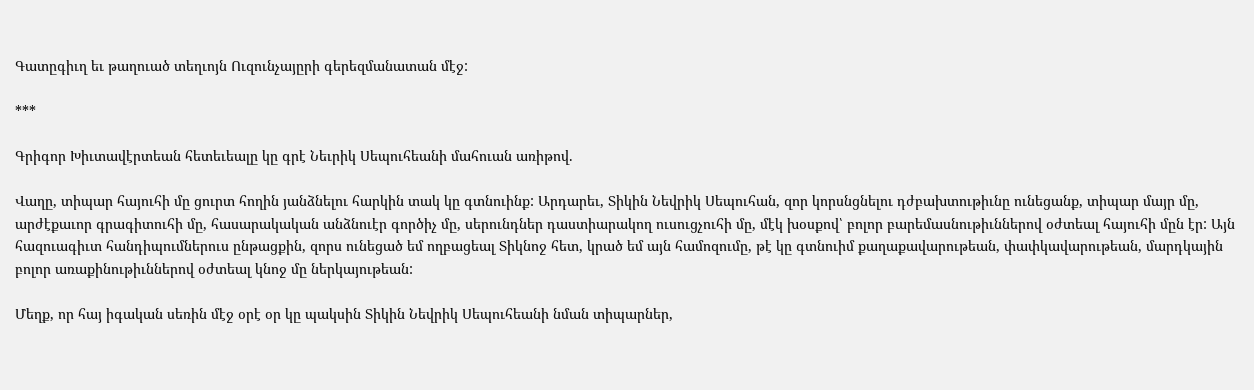Գատըգիւղ եւ թաղուած տեղւոյն Ուզունչայըրի գերեզմանատան մէջ:

***

Գրիգոր Խիւտավէրտեան հետեւեալը կը գրէ Նեւրիկ Սեպուհեանի մահուան առիթով.

Վաղը, տիպար հայուհի մը ցուրտ հողին յանձնելու հարկին տակ կը գտնուինք: Արդարեւ, Տիկին Նեվրիկ Սեպուհան, զոր կորսնցնելու դժբախտութիւնը ունեցանք, տիպար մայր մը, արժէքաւոր գրագիտուհի մը, հասարակական անձնուէր գործիչ մը, սերունդներ դաստիարակող ուսուցչուհի մը, մէկ խօսքով՝ բոլոր բարեմասնութիւններով օժտեալ հայուհի մըն էր: Այն հազուագիւտ հանդիպումներուս ընթացքին, զորս ունեցած եմ ողբացեալ Տիկնոջ հետ, կրած եմ այն համոզումը, թէ կը գտնուիմ քաղաքավարութեան, փափկավարութեան, մարդկային բոլոր առաքինութիւններով օժտեալ կնոջ մը ներկայութեան:

Մեղք, որ հայ իգական սեռին մէջ օրէ օր կը պակսին Տիկին Նեվրիկ Սեպուհեանի նման տիպարներ,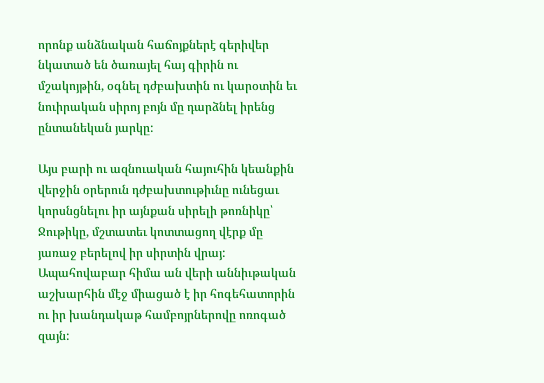որոնք անձնական հաճոյքներէ գերիվեր նկատած են ծառայել հայ գիրին ու մշակոյթին, օգնել դժբախտին ու կարօտին եւ նուիրական սիրոյ բոյն մը դարձնել իրենց ընտանեկան յարկը:

Այս բարի ու ազնուական հայուհին կեանքին վերջին օրերուն դժբախտութիւնը ունեցաւ կորսնցնելու իր այնքան սիրելի թոռնիկը՝ Ջութիկը, մշտատեւ կոտտացող վէրք մը յառաջ բերելով իր սիրտին վրայ: Ապահովաբար հիմա ան վերի աննիւթական աշխարհին մէջ միացած է իր հոգեհատորին ու իր խանդակաթ համբոյրներովը ոռոգած զայն: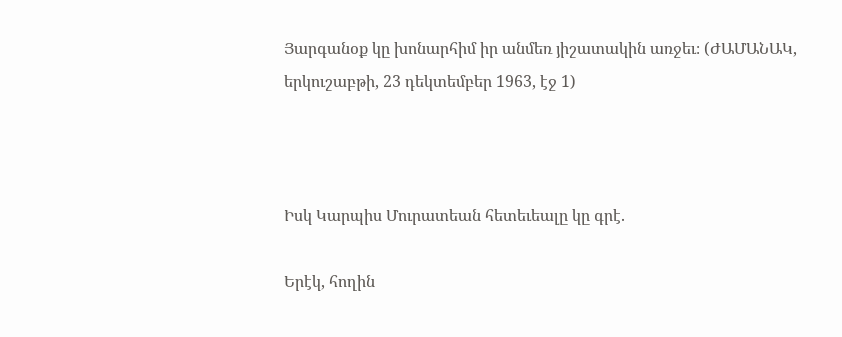Յարգանօք կը խոնարհիմ իր անմեռ յիշատակին առջեւ։ (ԺԱՄԱՆԱԿ, երկուշաբթի, 23 դեկտեմբեր 1963, էջ 1)



Իսկ Կարպիս Մուրատեան հետեւեալը կը գրէ.

Երէկ, հողին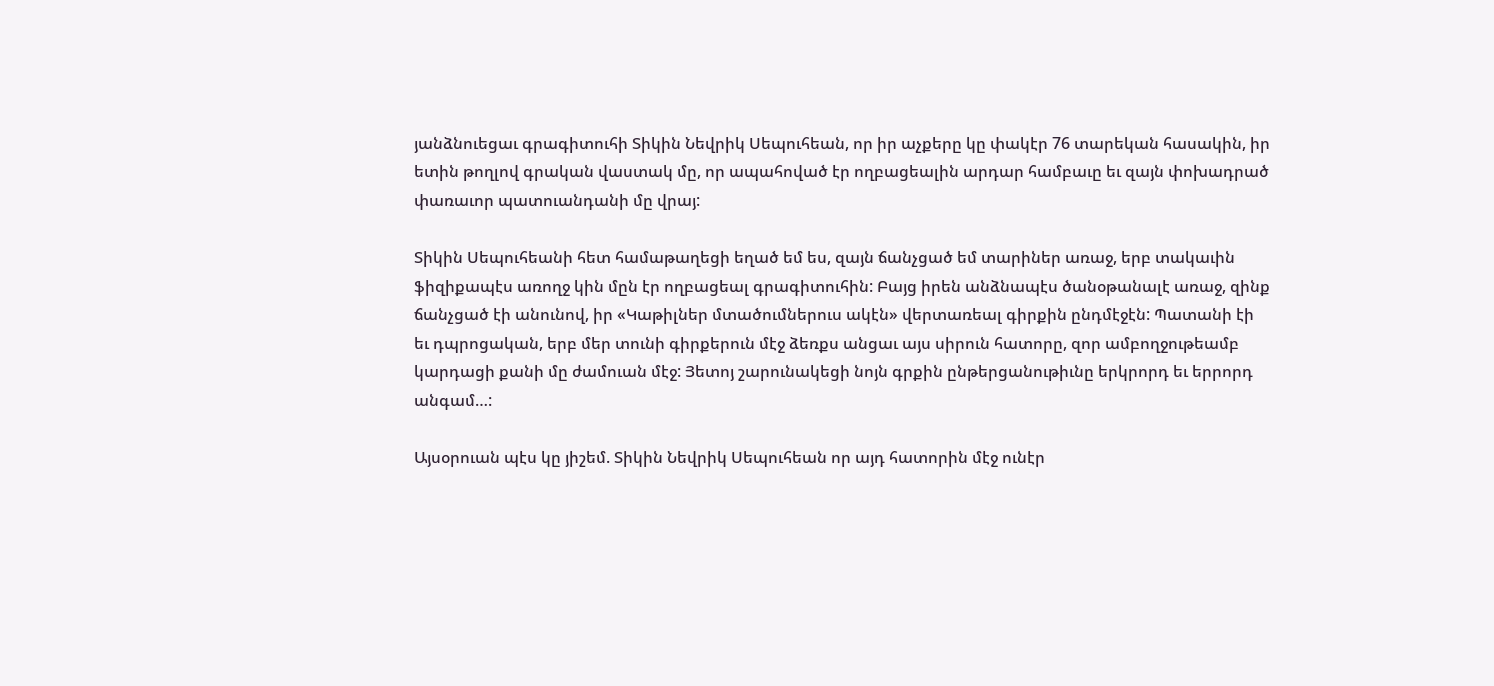յանձնուեցաւ գրագիտուհի Տիկին Նեվրիկ Սեպուհեան, որ իր աչքերը կը փակէր 76 տարեկան հասակին, իր ետին թողլով գրական վաստակ մը, որ ապահոված էր ողբացեալին արդար համբաւը եւ զայն փոխադրած փառաւոր պատուանդանի մը վրայ:

Տիկին Սեպուհեանի հետ համաթաղեցի եղած եմ ես, զայն ճանչցած եմ տարիներ առաջ, երբ տակաւին ֆիզիքապէս առողջ կին մըն էր ողբացեալ գրագիտուհին: Բայց իրեն անձնապէս ծանօթանալէ առաջ, զինք ճանչցած էի անունով, իր «Կաթիլներ մտածումներուս ակէն» վերտառեալ գիրքին ընդմէջէն: Պատանի էի եւ դպրոցական, երբ մեր տունի գիրքերուն մէջ ձեռքս անցաւ այս սիրուն հատորը, զոր ամբողջութեամբ կարդացի քանի մը ժամուան մէջ: Յետոյ շարունակեցի նոյն գրքին ընթերցանութիւնը երկրորդ եւ երրորդ անգամ…:

Այսօրուան պէս կը յիշեմ. Տիկին Նեվրիկ Սեպուհեան որ այդ հատորին մէջ ունէր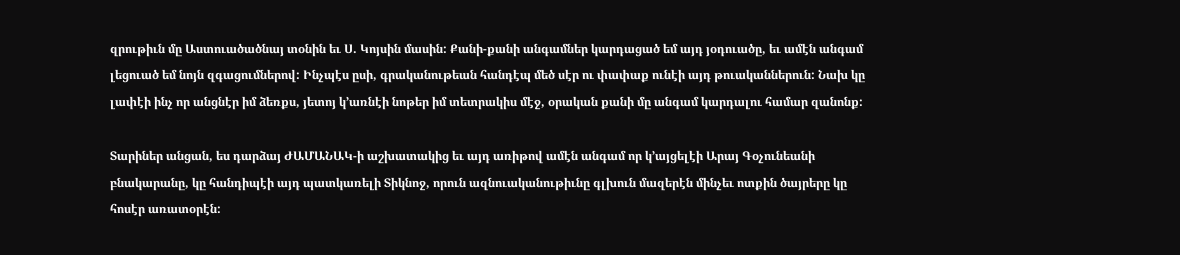զրութիւն մը Աստուածածնայ տօնին եւ Ս. Կոյսին մասին: Քանի-քանի անգամներ կարդացած եմ այդ յօդուածը, եւ ամէն անգամ լեցուած եմ նոյն զգացումներով: Ինչպէս ըսի, գրականութեան հանդէպ մեծ սէր ու փափաք ունէի այդ թուականներուն: Նախ կը լափէի ինչ որ անցնէր իմ ձեռքս, յետոյ կ՚առնէի նոթեր իմ տետրակիս մէջ, օրական քանի մը անգամ կարդալու համար զանոնք:

Տարիներ անցան, ես դարձայ ԺԱՄԱՆԱԿ-ի աշխատակից եւ այդ առիթով ամէն անգամ որ կ՚այցելէի Արայ Գօչունեանի բնակարանը, կը հանդիպէի այդ պատկառելի Տիկնոջ, որուն ազնուականութիւնը գլխուն մազերէն մինչեւ ոտքին ծայրերը կը հոսէր առատօրէն: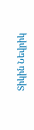Տիկին Նեվրիկ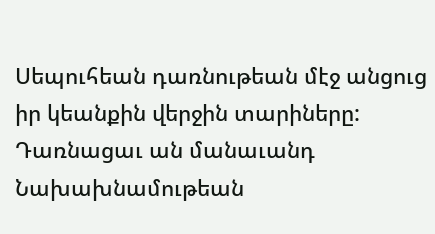Սեպուհեան դառնութեան մէջ անցուց իր կեանքին վերջին տարիները: Դառնացաւ ան մանաւանդ Նախախնամութեան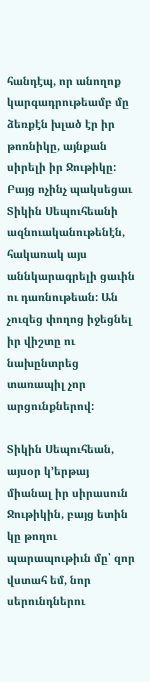հանդէպ, որ անողոք կարգադրութեամբ մը ձեռքէն խլած էր իր թոռնիկը, այնքան սիրելի իր Ջութիկը: Բայց ոչինչ պակսեցաւ Տիկին Սեպուհեանի ազնուականութենէն, հակառակ այս աննկարագրելի ցաւին ու դառնութեան: Ան չուզեց փողոց իջեցնել իր վիշտը ու նախընտրեց տառապիլ չոր արցունքներով:

Տիկին Սեպուհեան, այսօր կ՚երթայ միանալ իր սիրասուն Ջութիկին, բայց ետին կը թողու պարապութիւն մը՝ զոր վստահ եմ, նոր սերունդներու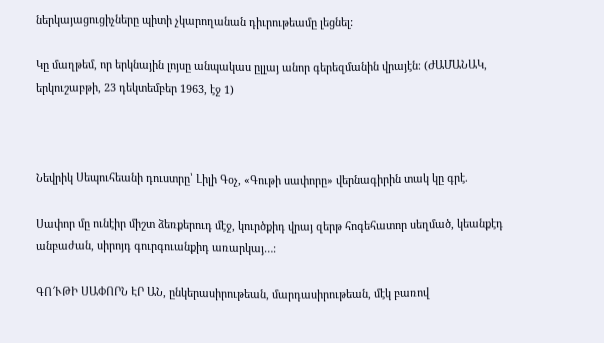ներկայացուցիչները պիտի չկարողանան դիւրութեամը լեցնել:

Կը մաղթեմ, որ երկնային լոյսը անպակաս ըլլայ անոր գերեզմանին վրայէն։ (ԺԱՄԱՆԱԿ, երկուշաբթի, 23 դեկտեմբեր 1963, էջ 1)



Նեվրիկ Սեպուհեանի դուստրը՝ Լիլի Գօչ, «Գութի սափորը» վերնագիրին տակ կը գրէ.

Սափոր մը ունէիր միշտ ձեռքերուդ մէջ, կուրծքիդ վրայ զերթ հոգեհատոր սեղմած, կեանքէդ անբաժան, սիրոյդ գուրգուանքիդ առարկայ…:

ԳՈ՜ՒԹԻ ՍԱՓՈՐՆ ԷՐ ԱՆ, ընկերասիրութեան, մարդասիրութեան, մէկ բառով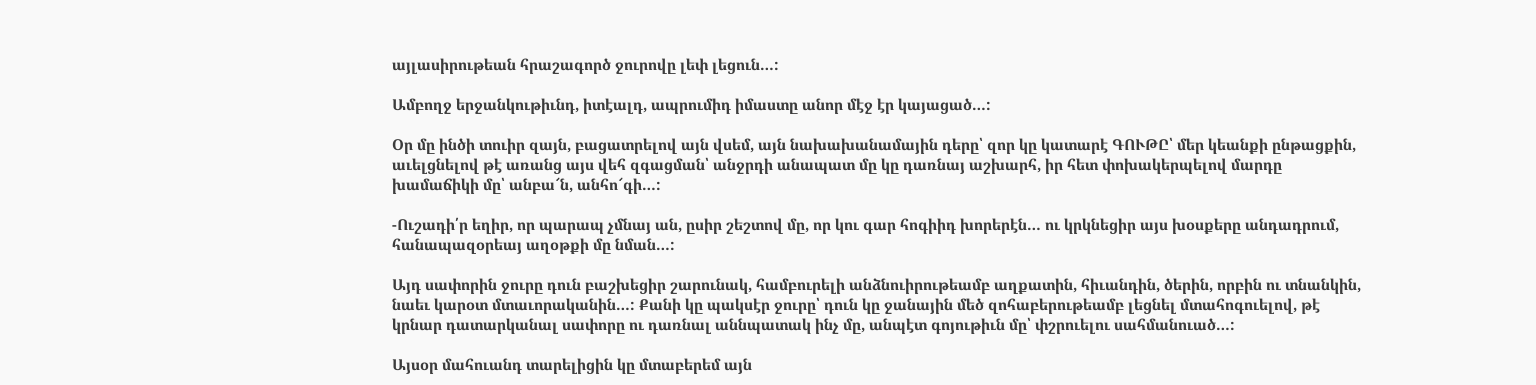այլասիրութեան հրաշագործ ջուրովը լեփ լեցուն…:

Ամբողջ երջանկութիւնդ, իտէալդ, ապրումիդ իմաստը անոր մէջ էր կայացած…:

Օր մը ինծի տուիր զայն, բացատրելով այն վսեմ, այն նախախանամային դերը՝ զոր կը կատարէ ԳՈՒԹԸ՝ մեր կեանքի ընթացքին, աւելցնելով թէ առանց այս վեհ զգացման՝ անջրդի անապատ մը կը դառնայ աշխարհ, իր հետ փոխակերպելով մարդը խամաճիկի մը՝ անբա՜ն, անհո՜գի…:

-Ուշադի՛ր եղիր, որ պարապ չմնայ ան, ըսիր շեշտով մը, որ կու գար հոգիիդ խորերէն… ու կրկնեցիր այս խօսքերը անդադրում, հանապազօրեայ աղօթքի մը նման…:

Այդ սափորին ջուրը դուն բաշխեցիր շարունակ, համբուրելի անձնուիրութեամբ աղքատին, հիւանդին, ծերին, որբին ու տնանկին, նաեւ կարօտ մտաւորականին…: Քանի կը պակսէր ջուրը՝ դուն կը ջանային մեծ զոհաբերութեամբ լեցնել մտահոգուելով, թէ կրնար դատարկանալ սափորը ու դառնալ աննպատակ ինչ մը, անպէտ գոյութիւն մը՝ փշրուելու սահմանուած…:

Այսօր մահուանդ տարելիցին կը մտաբերեմ այն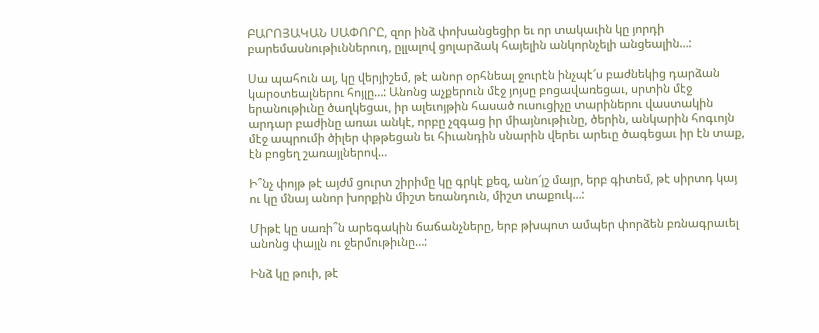ԲԱՐՈՅԱԿԱՆ ՍԱՓՈՐԸ, զոր ինձ փոխանցեցիր եւ որ տակաւին կը յորդի բարեմասնութիւններուդ, ըլլալով ցոլարձակ հայելին անկորնչելի անցեալին…:

Սա պահուն ալ, կը վերյիշեմ, թէ անոր օրհնեալ ջուրէն ինչպէ՜ս բաժնեկից դարձան կարօտեալներու հոյլը…: Անոնց աչքերուն մէջ յոյսը բոցավառեցաւ, սրտին մէջ երանութիւնը ծաղկեցաւ, իր ալեւոյթին հասած ուսուցիչը տարիներու վաստակին արդար բաժինը առաւ անկէ, որբը չզգաց իր միայնութիւնը, ծերին, անկարին հոգւոյն մէջ ապրումի ծիլեր փթթեցան եւ հիւանդին սնարին վերեւ արեւը ծագեցաւ իր էն տաք, էն բոցեղ շառայլներով…

Ի՞նչ փոյթ թէ այժմ ցուրտ շիրիմը կը գրկէ քեզ, անո՜յշ մայր, երբ գիտեմ, թէ սիրտդ կայ ու կը մնայ անոր խորքին միշտ եռանդուն, միշտ տաքուկ…:

Միթէ կը սառի՞ն արեգակին ճաճանչները, երբ թխպոտ ամպեր փորձեն բռնագրաւել անոնց փայլն ու ջերմութիւնը…:

Ինձ կը թուի, թէ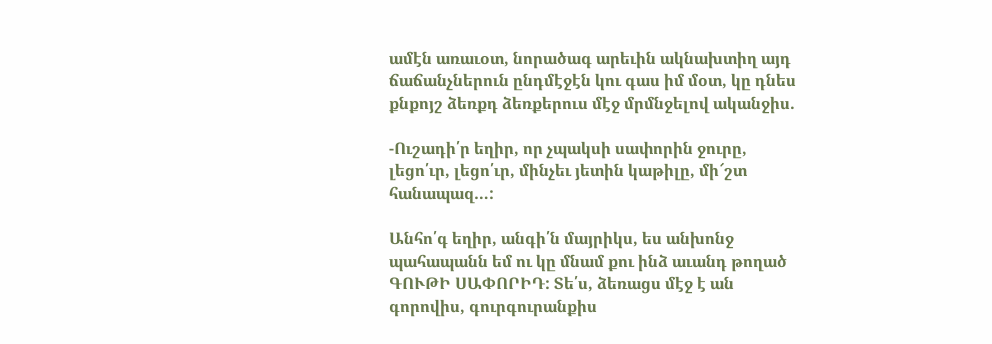ամէն առաւօտ, նորածագ արեւին ակնախտիղ այդ ճաճանչներուն ընդմէջէն կու գաս իմ մօտ, կը դնես քնքոյշ ձեռքդ ձեռքերուս մէջ մրմնջելով ականջիս.

-Ուշադի՛ր եղիր, որ չպակսի սափորին ջուրը, լեցո՛ւր, լեցո՛ւր, մինչեւ յետին կաթիլը, մի՜շտ հանապազ…:

Անհո՛գ եղիր, անգի՛ն մայրիկս, ես անխոնջ պահապանն եմ ու կը մնամ քու ինձ աւանդ թողած ԳՈՒԹԻ ՍԱՓՈՐԻԴ: Տե՛ս, ձեռացս մէջ է ան գորովիս, գուրգուրանքիս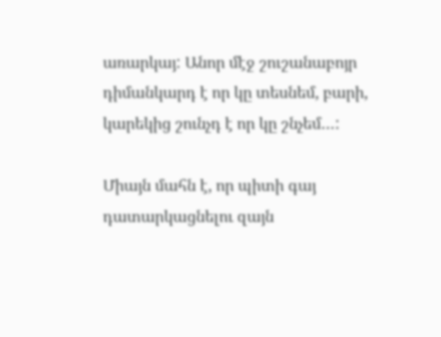առարկայ: Անոր մէջ շուշանաբոյր դիմանկարդ է որ կը տեսնեմ, բարի, կարեկից շունչդ է որ կը շնչեմ…:

Միայն մահն է, որ պիտի գայ դատարկացնելու զայն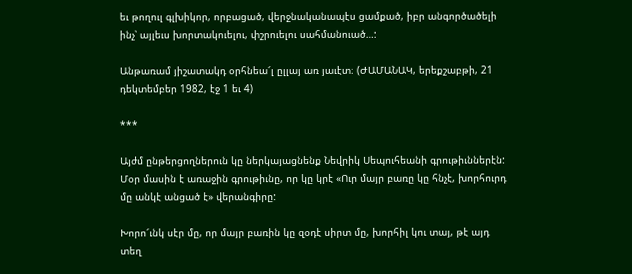եւ թողուլ գլխիկոր, որբացած, վերջնականապէս ցամքած, իբր անգործածելի ինչ՝ այլեւս խորտակուելու, փշրուելու սահմանուած…:

Անթառամ յիշատակդ օրհնեա՜լ ըլլայ առ յաւէտ։ (ԺԱՄԱՆԱԿ, երեքշաբթի, 21 դեկտեմբեր 1982, էջ 1 եւ 4)

***

Այժմ ընթերցողներուն կը ներկայացնենք Նեվրիկ Սեպուհեանի գրութիւններէն: Մօր մասին է առաջին գրութիւնը, որ կը կրէ «Ուր մայր բառը կը հնչէ, խորհուրդ մը անկէ անցած է» վերանգիրը:

Խորո՜ւնկ սէր մը, որ մայր բառին կը զօդէ սիրտ մը, խորհիլ կու տայ, թէ այդ տեղ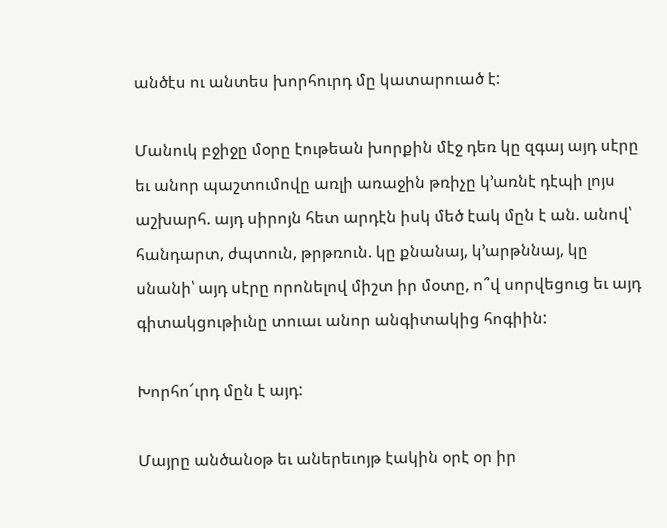անծէս ու անտես խորհուրդ մը կատարուած է:

Մանուկ բջիջը մօրը էութեան խորքին մէջ դեռ կը զգայ այդ սէրը եւ անոր պաշտումովը առլի առաջին թռիչը կ՚առնէ դէպի լոյս աշխարհ. այդ սիրոյն հետ արդէն իսկ մեծ էակ մըն է ան. անով՝ հանդարտ, ժպտուն, թրթռուն. կը քնանայ, կ՚արթննայ, կը սնանի՝ այդ սէրը որոնելով միշտ իր մօտը, ո՞վ սորվեցուց եւ այդ գիտակցութիւնը տուաւ անոր անգիտակից հոգիին:

Խորհո՜ւրդ մըն է այդ:

Մայրը անծանօթ եւ աներեւոյթ էակին օրէ օր իր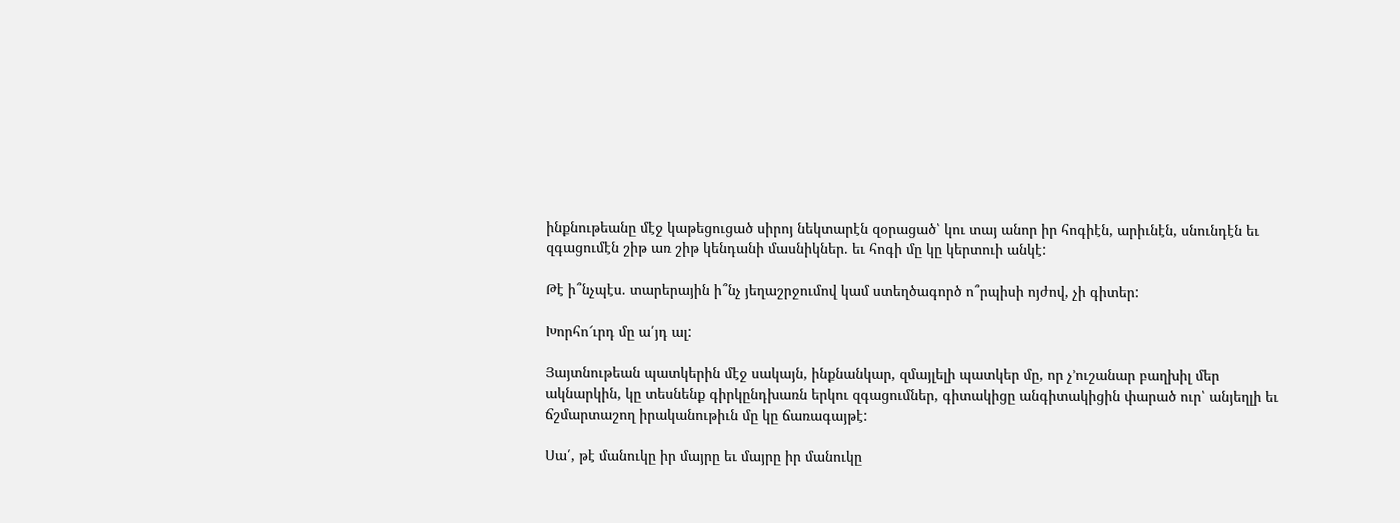ինքնութեանը մէջ կաթեցուցած սիրոյ նեկտարէն զօրացած՝ կու տայ անոր իր հոգիէն, արիւնէն, սնունդէն եւ զգացումէն շիթ առ շիթ կենդանի մասնիկներ. եւ հոգի մը կը կերտուի անկէ:

Թէ ի՞նչպէս. տարերային ի՞նչ յեղաշրջումով կամ ստեղծագործ ո՞րպիսի ոյժով, չի գիտեր:

Խորհո՜ւրդ մը ա՛յդ ալ:

Յայտնութեան պատկերին մէջ սակայն, ինքնանկար, զմայլելի պատկեր մը, որ չ՚ուշանար բաղխիլ մեր ակնարկին, կը տեսնենք գիրկընդխառն երկու զգացումներ, գիտակիցը անգիտակիցին փարած ուր՝ անյեղլի եւ ճշմարտաշող իրականութիւն մը կը ճառագայթէ:

Սա՛, թէ մանուկը իր մայրը եւ մայրը իր մանուկը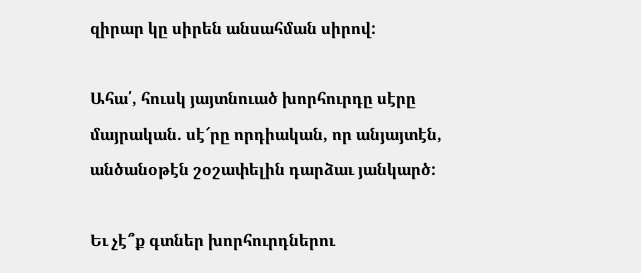զիրար կը սիրեն անսահման սիրով:

Ահա՛, հուսկ յայտնուած խորհուրդը սէրը մայրական. սէ՜րը որդիական, որ անյայտէն, անծանօթէն շօշափելին դարձաւ յանկարծ:

Եւ չէ՞ք գտներ խորհուրդներու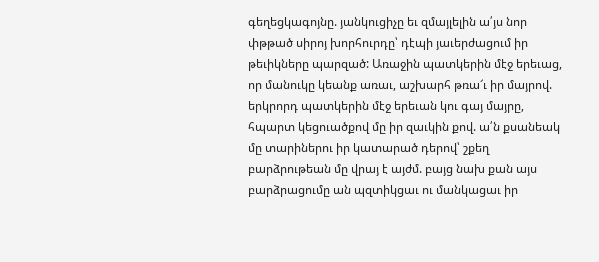գեղեցկագոյնը. յանկուցիչը եւ զմայլելին ա՛յս նոր փթթած սիրոյ խորհուրդը՝ դէպի յաւերժացում իր թեւիկները պարզած: Առաջին պատկերին մէջ երեւաց, որ մանուկը կեանք առաւ, աշխարհ թռա՜ւ իր մայրով. երկրորդ պատկերին մէջ երեւան կու գայ մայրը, հպարտ կեցուածքով մը իր զաւկին քով. ա՛ն քսանեակ մը տարիներու իր կատարած դերով՝ շքեղ բարձրութեան մը վրայ է այժմ. բայց նախ քան այս բարձրացումը ան պզտիկցաւ ու մանկացաւ իր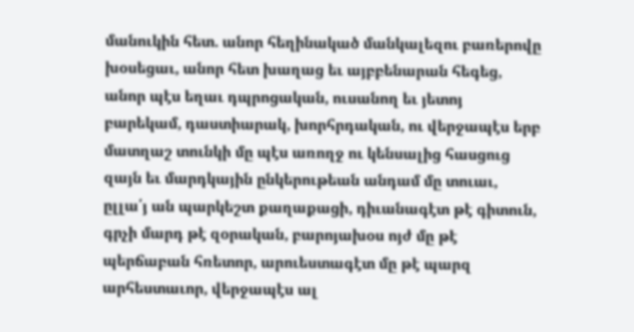մանուկին հետ. անոր հեղինակած մանկալեզու բառերովը խօսեցաւ, անոր հետ խաղաց եւ այբբենարան հեգեց, անոր պէս եղաւ դպրոցական, ուսանող եւ յետոյ բարեկամ, դաստիարակ, խորհրդական, ու վերջապէս երբ մատղաշ տունկի մը պէս առողջ ու կենսալից հասցուց զայն եւ մարդկային ընկերութեան անդամ մը տուաւ, ըլլա՛յ ան պարկեշտ քաղաքացի, դիւանագէտ թէ գիտուն, գրչի մարդ թէ զօրական, բարոյախօս ոյժ մը թէ պերճաբան հռետոր, արուեստագէտ մը թէ պարզ արհեստաւոր, վերջապէս ալ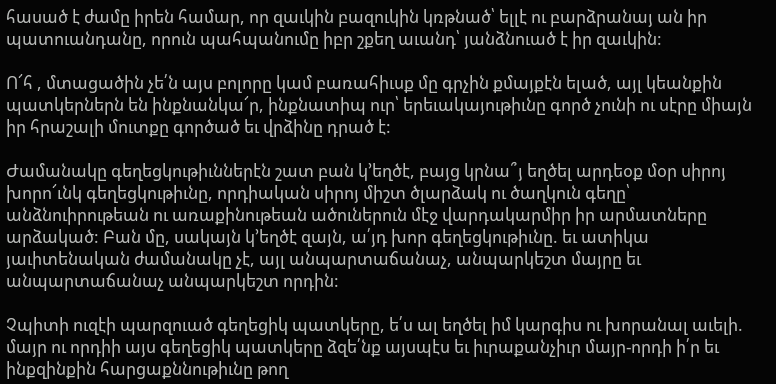հասած է ժամը իրեն համար, որ զաւկին բազուկին կռթնած՝ ելլէ ու բարձրանայ ան իր պատուանդանը, որուն պահպանումը իբր շքեղ աւանդ՝ յանձնուած է իր զաւկին:

Ո՜հ , մտացածին չե՛ն այս բոլորը կամ բառահիւսք մը գրչին քմայքէն ելած, այլ կեանքին պատկերներն են ինքնանկա՜ր, ինքնատիպ ուր՝ երեւակայութիւնը գործ չունի ու սէրը միայն իր հրաշալի մուտքը գործած եւ վրձինը դրած է:

Ժամանակը գեղեցկութիւններէն շատ բան կ՚եղծէ, բայց կրնա՞յ եղծել արդեօք մօր սիրոյ խորո՜ւնկ գեղեցկութիւնը, որդիական սիրոյ միշտ ծլարձակ ու ծաղկուն գեղը՝ անձնուիրութեան ու առաքինութեան ածուներուն մէջ վարդակարմիր իր արմատները արձակած: Բան մը, սակայն կ՚եղծէ զայն, ա՛յդ խոր գեղեցկութիւնը. եւ ատիկա յաւիտենական ժամանակը չէ, այլ անպարտաճանաչ, անպարկեշտ մայրը եւ անպարտաճանաչ անպարկեշտ որդին:

Չպիտի ուզէի պարզուած գեղեցիկ պատկերը, ե՛ս ալ եղծել իմ կարգիս ու խորանալ աւելի. մայր ու որդիի այս գեղեցիկ պատկերը ձզե՛նք այսպէս եւ իւրաքանչիւր մայր-որդի ի՛ր եւ ինքզինքին հարցաքննութիւնը թող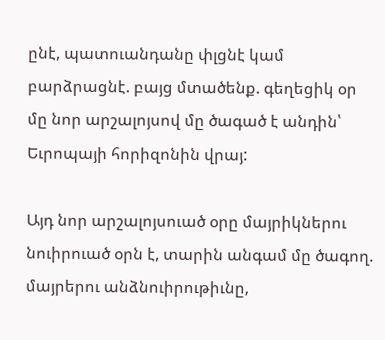ընէ, պատուանդանը փլցնէ կամ բարձրացնէ. բայց մտածենք. գեղեցիկ օր մը նոր արշալոյսով մը ծագած է անդին՝ Եւրոպայի հորիզոնին վրայ:

Այդ նոր արշալոյսուած օրը մայրիկներու նուիրուած օրն է, տարին անգամ մը ծագող. մայրերու անձնուիրութիւնը,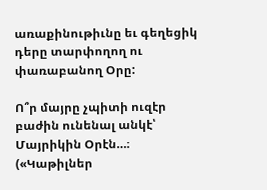առաքինութիւնը եւ գեղեցիկ դերը տարփողող ու փառաբանող Օրը:

Ո՞ր մայրը չպիտի ուզէր բաժին ունենալ անկէ՝ Մայրիկին Օրէն…։ («Կաթիլներ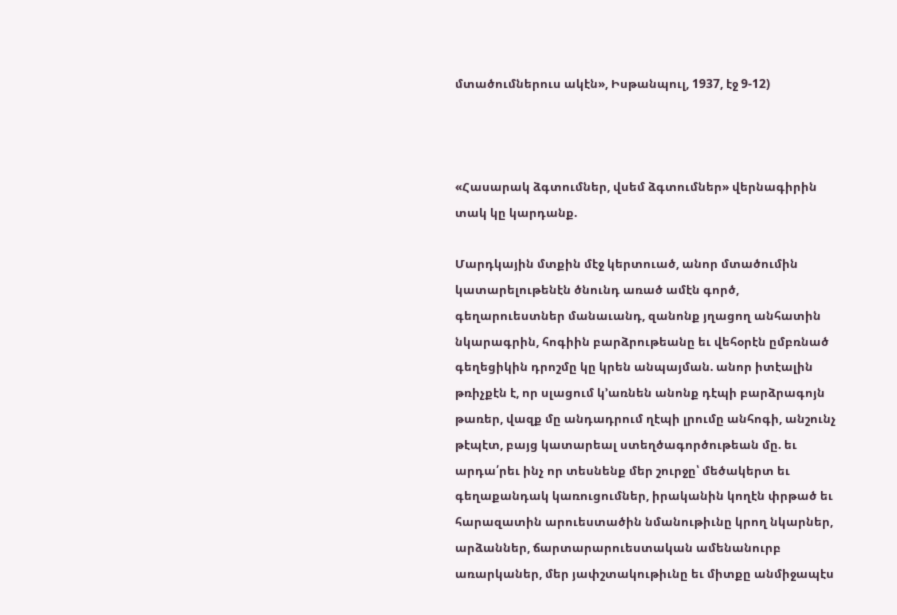մտածումներուս ակէն», Իսթանպուլ, 1937, էջ 9-12)



«Հասարակ ձգտումներ, վսեմ ձգտումներ» վերնագիրին տակ կը կարդանք.

Մարդկային մտքին մէջ կերտուած, անոր մտածումին կատարելութենէն ծնունդ առած ամէն գործ, գեղարուեստներ մանաւանդ, զանոնք յղացող անհատին նկարագրին, հոգիին բարձրութեանը եւ վեհօրէն ըմբռնած գեղեցիկին դրոշմը կը կրեն անպայման. անոր իտէալին թռիչքէն է, որ սլացում կ՚առնեն անոնք դէպի բարձրագոյն թառեր, վազք մը անդադրում ղէպի լրումը անհոգի, անշունչ թէպէտ, բայց կատարեալ ստեղծագործութեան մը. եւ արդա՛րեւ ինչ որ տեսնենք մեր շուրջը՝ մեծակերտ եւ գեղաքանդակ կառուցումներ, իրականին կողէն փրթած եւ հարազատին արուեստածին նմանութիւնը կրող նկարներ, արձաններ, ճարտարարուեստական ամենանուրբ առարկաներ, մեր յափշտակութիւնը եւ միտքը անմիջապէս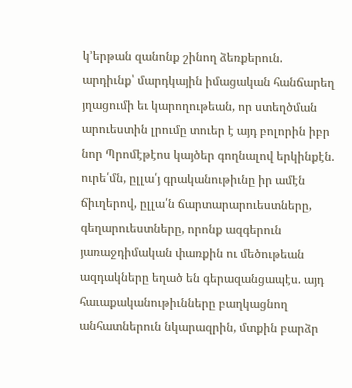կ՚երթան զանոնք շինող ձեռքերուն. արդիւնք՝ մարդկային իմացական հանճարեղ յղացումի եւ կարողութեան, որ ստեղծման արուեստին լրումը տուեր է այդ բոլորին իբր նոր Պրոմէթէոս կայծեր գողնալով երկինքէն. ուրե՛մն, ըլլա՛յ գրականութիւնը իր ամէն ճիւղերով, ըլլա՛ն ճարտարարուեստները, գեղարուեստները, որոնք ազգերուն յառաջդիմական փառքին ու մեծութեան ազդակները եղած են գերազանցապէս. այդ հաւաքականութիւնները բաղկացնող անհատներուն նկարազրին, մտքին բարձր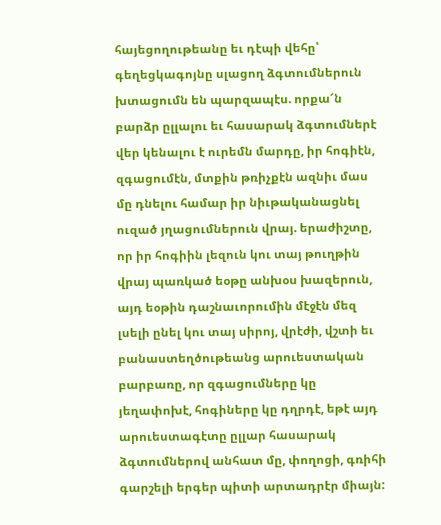հայեցողութեանը եւ դէպի վեհը՝ գեղեցկագոյնը սլացող ձգտումներուն խտացումն են պարզապէս. որքա՜ն բարձր ըլլալու եւ հասարակ ձգտումներէ վեր կենալու է ուրեմն մարդը, իր հոգիէն, զգացումէն, մտքին թռիչքէն ազնիւ մաս մը դնելու համար իր նիւթականացնել ուզած յղացումներուն վրայ. երաժիշտը, որ իր հոգիին լեզուն կու տայ թուղթին վրայ պառկած եօթը անխօս խազերուն, այդ եօթին դաշնաւորումին մէջէն մեզ լսելի ընել կու տայ սիրոյ, վրէժի, վշտի եւ բանաստեղծութեանց արուեստական բարբառը, որ զգացումները կը յեղափոխէ, հոգիները կը դղրդէ, եթէ այդ արուեստագէտը ըլլար հասարակ ձգտումներով անհատ մը, փողոցի, գռիհի գարշելի երգեր պիտի արտադրէր միայն: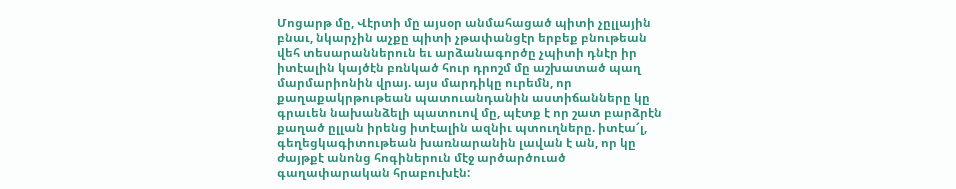Մոցարթ մը, Վէրտի մը այսօր անմահացած պիտի չըլլային բնաւ, նկարչին աչքը պիտի չթափանցէր երբեք բնութեան վեհ տեսարաններուն եւ արձանագործը չպիտի դնէր իր իտէալին կայծէն բռնկած հուր դրոշմ մը աշխատած պաղ մարմարիոնին վրայ. այս մարդիկը ուրեմն, որ քաղաքակրթութեան պատուանդանին աստիճանները կը գրաւեն նախանձելի պատուով մը, պէտք է որ շատ բարձրէն քաղած ըլլան իրենց իտէալին ազնիւ պտուղները. իտէա՜լ, գեղեցկագիտութեան խառնարանին լավան է ան, որ կը ժայթքէ անոնց հոգիներուն մէջ արծարծուած գաղափարական հրաբուխէն: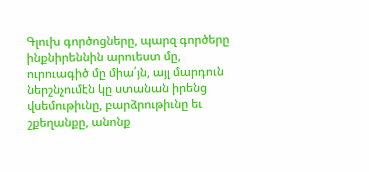Գլուխ գործոցները, պարզ գործերը ինքնիրեննին արուեստ մը, ուրուագիծ մը միա՛յն, այլ մարդուն ներշնչումէն կը ստանան իրենց վսեմութիւնը, բարձրութիւնը եւ շքեղանքը, անոնք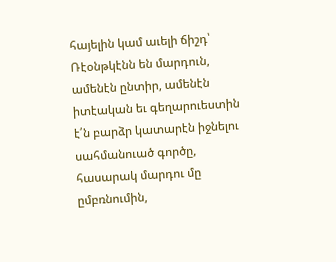հայելին կամ աւելի ճիշդ՝ Ռէօնթկէնն են մարդուն, ամենէն ընտիր, ամենէն իտէական եւ գեղարուեստին է՛ն բարձր կատարէն իջնելու սահմանուած գործը, հասարակ մարդու մը ըմբռնումին,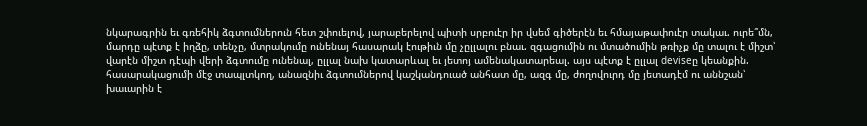նկարագրին եւ գռեհիկ ձգտումներուն հետ շփուելով, յարաբերելով պիտի սրբուէր իր վսեմ գիծերէն եւ հմայաթափուէր տակաւ. ուրե՞մն, մարդը պէտք է իղձը, տենչը, մտրակումը ունենայ հասարակ էութիւն մը չըլլալու բնաւ. զգացումին ու մտածումին թռիչք մը տալու է միշտ՝ վարէն միշտ դէպի վերի ձգտումը ունենալ, ըլլալ նախ կատարևալ եւ յետոյ ամենակատարեալ. այս պէտք է ըլլալ deviseը կեանքին. հասարակացումի մէջ տապլտկող, անազնիւ ձգտումներով կաշկանդուած անհատ մը, ազգ մը, ժողովուրդ մը յետադէմ ու աննշան՝ խաւարին է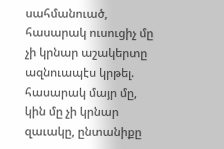սահմանուած, հասարակ ուսուցիչ մը չի կրնար աշակերտը ազնուապէս կրթել. հասարակ մայր մը, կին մը չի կրնար զաւակը, ընտանիքը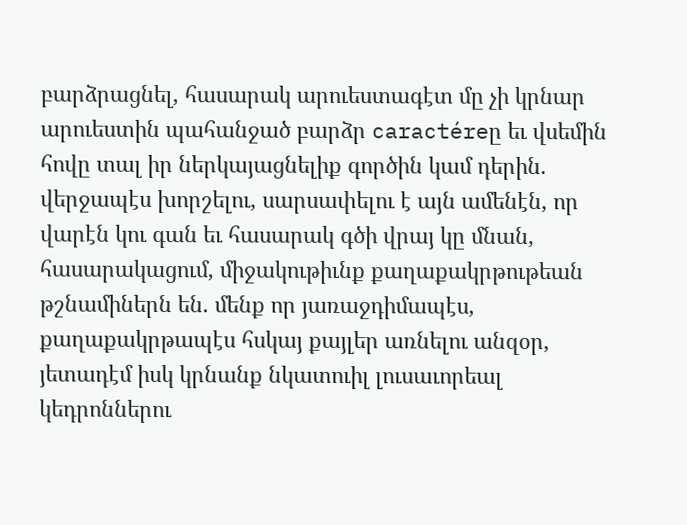բարձրացնել, հասարակ արուեստագէտ մը չի կրնար արուեստին պահանջած բարձր caractéreը եւ վսեմին հովը տալ իր ներկայացնելիք գործին կամ դերին. վերջապէս խորշելու, սարսափելու է այն ամենէն, որ վարէն կու գան եւ հասարակ գծի վրայ կը մնան, հասարակացում, միջակութիւնք քաղաքակրթութեան թշնամիներն են. մենք որ յառաջդիմապէս, քաղաքակրթապէս հսկայ քայլեր առնելու անզօր, յետադէմ իսկ կրնանք նկատուիլ լուսաւորեալ կեդրոններու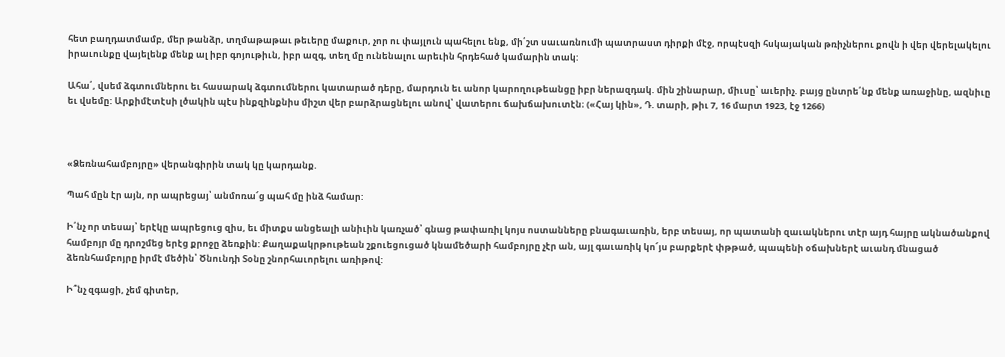հետ բաղդատմամբ, մեր թանձր, տղմաթաթաւ թեւերը մաքուր, չոր ու փայլուն պահելու ենք, մի՛շտ սաւառնումի պատրաստ դիրքի մէջ, որպէսզի հսկայական թռիչներու քովն ի վեր վերելակելու իրաւունքը վայելենք մենք ալ իբր գոյութիւն, իբր ազգ, տեղ մը ունենալու արեւին հրդեհած կամարին տակ:

Ահա՛, վսեմ ձգտումներու եւ հասարակ ձգտումներու կատարած դերը, մարդուն եւ անոր կարողութեանցը իբր ներազդակ. մին շինարար, միւսը՝ աւերիչ. բայց ընտրե՛նք մենք առաջինը, ազնիւը եւ վսեմը: Արքիմէտէսի լծակին պէս ինքզինքնիս միշտ վեր բարձրացնելու անով՝ վատերու ճախճախուտէն։ («Հայ կին», Դ. տարի, թիւ 7, 16 մարտ 1923, էջ 1266)



«Ձեռնահամբոյրը» վերանգիրին տակ կը կարդանք.

Պահ մըն էր այն, որ ապրեցայ՝ անմոռա՜ց պահ մը ինձ համար:

Ի՛նչ որ տեսայ՝ երէկը ապրեցուց զիս, եւ միտքս անցեալի անիւին կառչած՝ գնաց թափառիլ կոյս ոստանները բնագաւառին, երբ տեսայ, որ պատանի զաւակներու տէր այդ հայրը ակնածանքով համբոյր մը դրոշմեց երէց քրոջը ձեռքին: Քաղաքակրթութեան շքուեցուցած կնամեծարի համբոյրը չէր ան, այլ գաւառիկ կո՜յս բարքերէ փթթած, պապենի օճախներէ աւանդ մնացած ձեռնհամբոյրը իրմէ մեծին՝ Ծնունդի Տօնը շնորհաւորելու առիթով:

Ի՞նչ զգացի, չեմ գիտեր,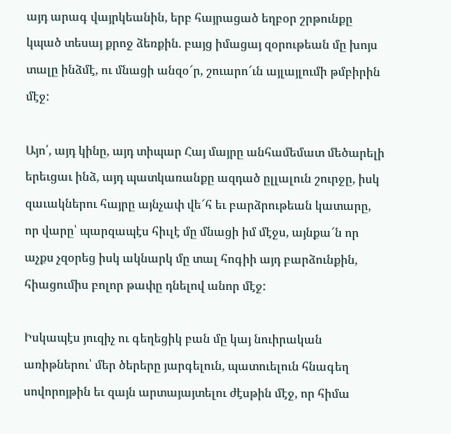այդ արագ վայրկեանին, երբ հայրացած եղբօր շրթունքը կպած տեսայ քրոջ ձեռքին. բայց իմացայ զօրութեան մը խոյս տալը ինձմէ, ու մնացի անզօ՜ր, շուարո՜ւն այլայլումի թմբիրին մէջ:

Այո՛, այդ կինը, այդ տիպար Հայ մայրը անհամեմատ մեծարելի երեւցաւ ինձ, այդ պատկառանքը ազդած ըլլալուն շուրջը, իսկ զաւակներու հայրը այնչափ վե՜հ եւ բարձրութեան կատարը, որ վարը՝ պարզապէս հիւլէ մը մնացի իմ մէջս, այնքա՜ն որ աչքս չզօրեց իսկ ակնարկ մը տալ հոգիի այդ բարձունքին, հիացումիս բոլոր թափը դնելով անոր մէջ:

Իսկապէս յուզիչ ու գեղեցիկ բան մը կայ նուիրական առիթներու՝ մեր ծերերը յարգելուն, պատուելուն հնագեղ սովորոյթին եւ զայն արտայայտելու ժէսթին մէջ, որ հիմա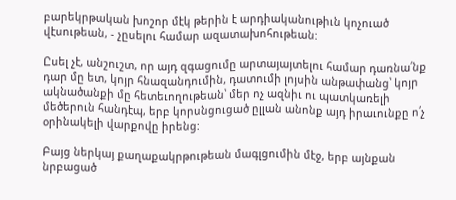բարեկրթական խոշոր մէկ թերին է արդիականութիւն կոչուած վէսութեան, - չըսելու համար ազատախոհութեան:

Ըսել չէ, անշուշտ, որ այդ զգացումը արտայայտելու համար դառնա՛նք դար մը ետ, կոյր հնազանդումին, դատումի լոյսին անթափանց՝ կոյր ակնածանքի մը հետեւողութեան՝ մեր ոչ ազնիւ ու պատկառելի մեծերուն հանդէպ, երբ կորսնցուցած ըլլան անոնք այդ իրաւունքը ո՛չ օրինակելի վարքովը իրենց:

Բայց ներկայ քաղաքակրթութեան մագլցումին մէջ, երբ այնքան նրբացած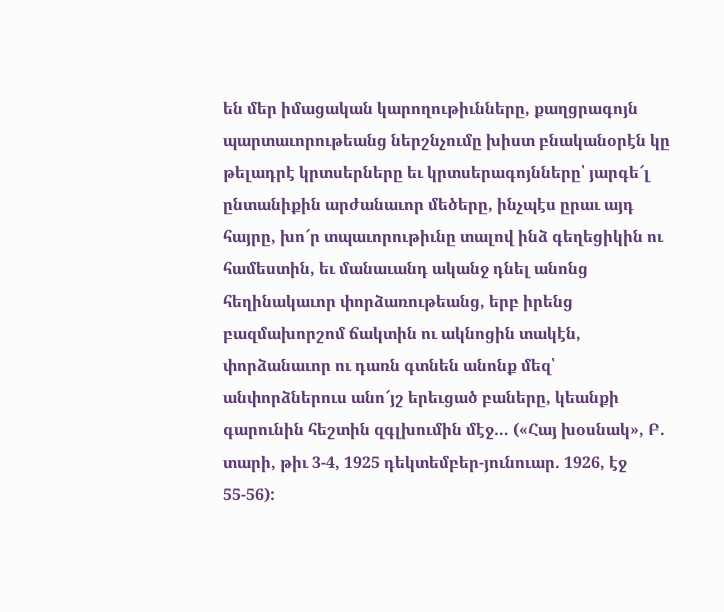են մեր իմացական կարողութիւնները, քաղցրագոյն պարտաւորութեանց ներշնչումը խիստ բնականօրէն կը թելադրէ կրտսերները եւ կրտսերագոյնները՝ յարգե՜լ ընտանիքին արժանաւոր մեծերը, ինչպէս ըրաւ այդ հայրը, խո՜ր տպաւորութիւնը տալով ինձ գեղեցիկին ու համեստին, եւ մանաւանդ ականջ դնել անոնց հեղինակաւոր փորձառութեանց, երբ իրենց բազմախորշոմ ճակտին ու ակնոցին տակէն, փորձանաւոր ու դառն գտնեն անոնք մեզ՝ անփորձներուս անո՜յշ երեւցած բաները, կեանքի գարունին հեշտին զգլխումին մէջ… («Հայ խօսնակ», Բ. տարի, թիւ 3-4, 1925 դեկտեմբեր-յունուար. 1926, էջ 55-56):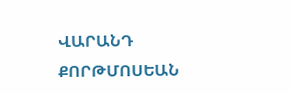ՎԱՐԱՆԴ ՔՈՐԹՄՈՍԵԱՆ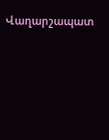Վաղարշապատ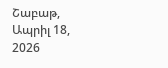Շաբաթ, Ապրիլ 18, 2026